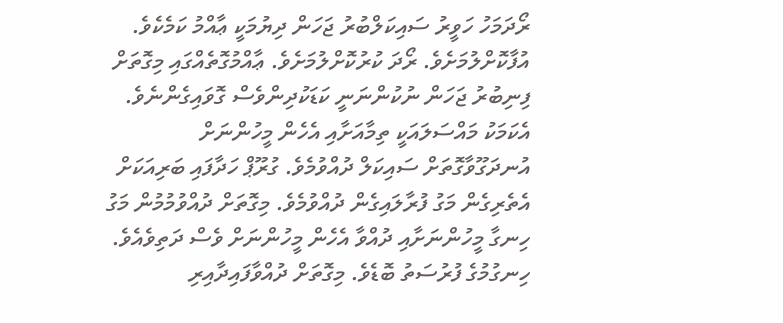ރޯދަމަހު ހަވީރު ސައިކަލްބުރު ޖަހަން ދިޔުމަކީ ޢާއްމު ކަމެކެވެ. އުފާކޮށްލުމަށެވެ. ރޯދަ ކުރުކޮށްލުމަށެވެ. ޢާއްމުގޮތެއްގައި މިގޮތަށް ފިނިބުރު ޖަހަން ނުކުންނަނީ ކަޑަކުދިންވެސް ގޮވައިގެންނެވެ.
އެކަމަކު މައްސަލައަކީ ތިމާއަށާއި އެހެން މީހުންނަށް އުނދަގޫވާގޮތަށް ސައިކަލް ދުއްވުމެވެ. ގުރޫޕް ހަދާފައި ބަރިއަކަށް އެތެރިގެން މަގު ފުރާލައިގެން ދުއްވުމެވެ. މިގޮތަށް ދުއްވުމުމުން މަގު ހިނގާ މީހުންނަށާއި ދުއްވާ އެހެން މީހުންނަށް ވެސް ދަތިވެއެވެ. ހިނގުމުގެ ފުރުސަތު ބޮޑެވެ. މިގޮތަށް ދުއްވާފައިދާއިރި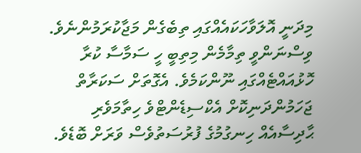މިދަނީ އޮލަވާހަކައެއްގައި ތިބެގެން މަޖާކުރަމުންނެވެ. ވިސްނަންވީ ތިމާމެން މިތިބީ ހީ ސަމާސާ ކުރާ ހޮޅުއައްޓެއްގައި ނޫންކަމެވެ. އެގޮތަށް ސަކަރާތް ޖަހަމުންދަނިކޮށް އެކްސިޑެންޓްވެ ހިތާމަވެރި ޙާދިސާއެއް ހިނގުމުގެ ފުރުސަތުވެސް ވަރަށް ބޮޑެވެ.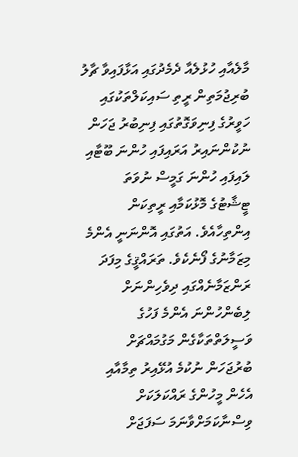މާލެއާއި ހުޅުލެއާ ދެމެދުގައި އަޅާފައިވާ ޗާލު ބުރިޖުމަތިން ރީތި ސައިކަލްތަކުގައި ހަވީރުގެ ފިނިވަގޮތުގައި ފިނިބުރު ޖަހަން ނުކުންނައިރު އަރައިފައި ހުންނަ ބޫޓާއި ލައިފައި ހުންނަ ގަމީސް ނުވަތަ ޓީޝާޓުގެ މޮޅުކަމާއި ރީތިކަން އިންތިހާއެވެ. އަތުގައި އޮންނަނީ އެންމެ މިޒަމާނުގެ ފޯނެކެވެ. ތަރައްޤީގެ މިފަދަ ރަންޒަމާނެއްގައި ދިވެހިންނަށް ލިބެންހުންނަ އެންމެ ފަހުގެ ވަސީލަތްތަކާގެން މަގުމައްޗަށް ބުރުޖަހަން ނުކުމެ އުޅޭއިރު ތިމާއާއި އެހެން މީހުންގެ ރައްކަލަކަށް ވިސްނާކަމަށްވާނަމަ ސަފަޖަށް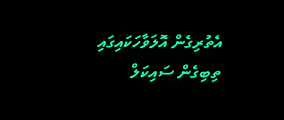އެތުރިގެން އޮލަވާހަކައިގައި ތިބިގެން ސައިކަލް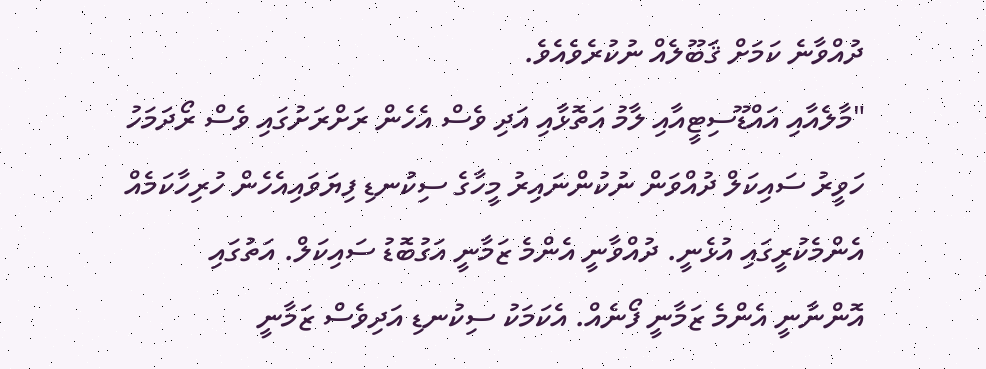ދުއްވާނެ ކަމަށް ޤަބޫލެއް ނުކުރެވެއެވެ.
"މާލެއާއި އައްޑޫސިޓީއާއި ލާމު އަތޮޅާއި އަދި ވެސް އެހެން ރަށްރަށުގައި ވެސް ރޯދަމަހު ހަވީރު ސައިކަލް ދުއްވަން ނުކުންނައިރު މީހާގެ ސިކުނޑި ފިޔަވައިއެހެން ހުރިހާކަމެއް އެންމެކުރީގައި އުޅެނީ. ދުއްވާނީ އެންމެ ޒަމާނީ އަގުބޮޑު ސައިކަލް. އަތުގައި އޮންނާނީ އެންމެ ޒަމާނީ ފޯނެއް. އެކަމަކު ސިކުނޑި އަދިވެސް ޒަމާނީ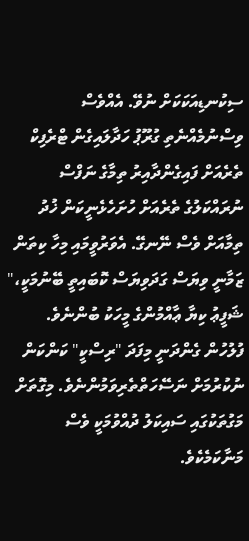ސިކުނޑިއަކަކަށް ނުވޭ. އެއްވެސް ވިސްނުމެއްނެތި ގުރޫޕު ހަދާލައިގެން ޓްރެފިކް ތެރެއަށް ފައިގެންދާއިރު ތިމާގެ ނަފްސް ނުރައްކަލުގެ ތެރެއަށް ހުށަހެޅެނީކަން ޚުދު ތިމާއަށް ވެސް ނޭނގޭ. އެވަރުވީމައި މިހާ ކިތަން ޒަމާނީ ވިޔަސް ގަދަވިޔަސް ކޮބައިތީ ބޭނުމަކީ،" ޝަފީޢު ކިޔާ ޢާއްމުންގެ މީހަކު ބުންނެވެ.
ފުލުހުން ގެންދަނީ މިފަދަ "ރިސްކީ" ކަންކަން ނުކުރުމަށް ނަސޭހަތްތެރިވަމުންނެވެ. މިގޮތަށް މަގުތަކުގައި ސައިކަލު ދުއްވުމަކީ ވެސް މަނާކަމެކެވެ.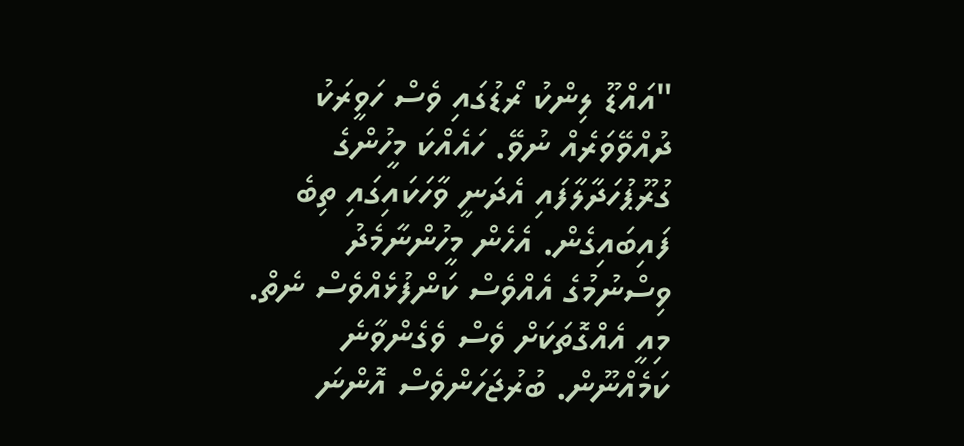"އައްޑޫ ލިންކު ރޯޑުގައި ވެސް ހަވީރަކު ދުއްވޭވަރެއް ނުވޭ. ހައެއްކަ މީހުންގެ ގުރޫޕުހަދާލާފައި އެދަނީ ވާހަކައިގައި ތިބެ ފައިބައިގެން. އެހެން މީހުންނާމެދު ވިސްނުމުގެ އެއްވެސް ކަންފުޅެއްވެސް ނެތް. މިއީ އެއްގޮތަކަށް ވެސް ވެގެންވާނެ ކަމެއްނޫން. ބުރުޖަހަންވެސް އޮންނަ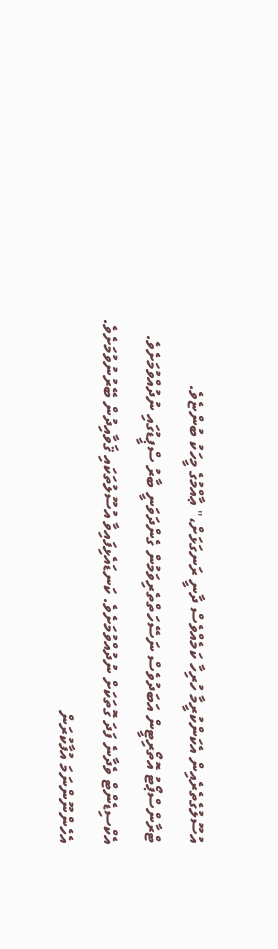އުސޫލުގެތެރެއިން އެކަންކުރީމާ ހުރިހާ ކަމެއްވެސް ދާނީ ރަނގަޅަށް،" ޢާއްމުގެ މީހަކު ބުންޏެވެ.
ޓްރާންސްޕޯޓު އޮތޯރިޓީން އަބަދުވެސް ނަސޭހަތްތެރިވަމުން ގެންދަވަނީ ބާރު ސްޕީޑުގައި ނުދުއްވުމަށެވެ. އެކްސިޑެންޓް ވެދާނެ ފަދަ ގޮތަކަށް ނުދުއްވުމަށެވެ. ކަނޑައެޅިފައިވާ އުސޫލުތަކައި ޤަވާއިދުން ބޭރުނުވުމަށެވެ. އެހެންނޫންނަމަ އުފާކުރަން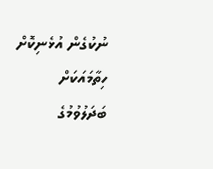ނުކުގެން އުޅެނިކޮށް ހިތާމައަކަށް ބަދަލުވުމުގެ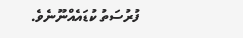ފުރުސަތު ކުޑައެއްނޫނެވެ.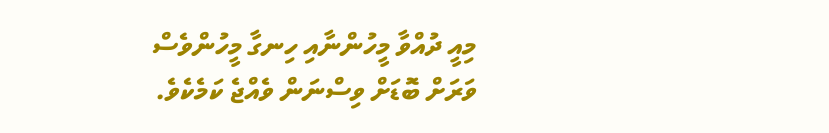މިއީ ދުއްވާ މީހުންނާއި ހިނގާ މީހުންވެސް ވަރަށް ބޮޑަށް ވިސްނަން ވެއްޖެ ކަމެކެވެ.